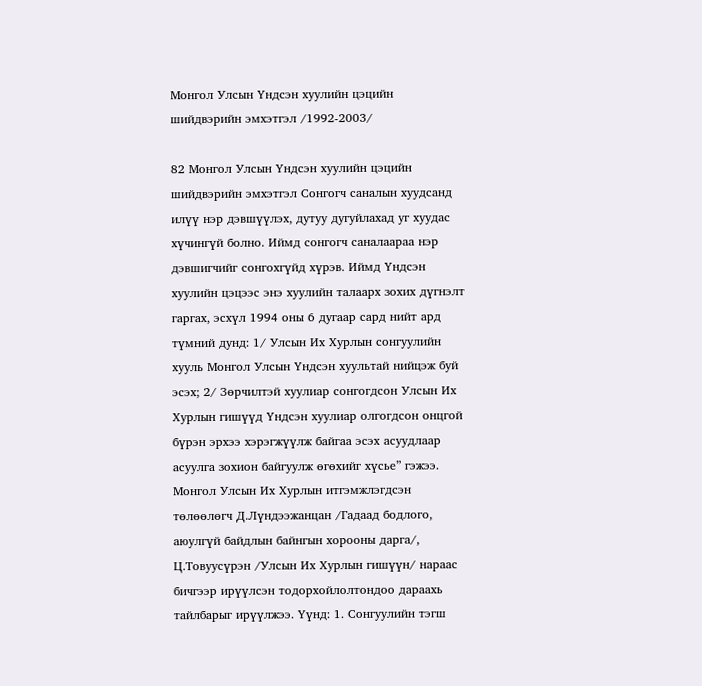Монгол Улсын Үндсэн хуулийн цэцийн шийдвэрийн эмхэтгэл /1992-2003/

82 Монгол Улсын Үндсэн хуулийн цэцийн шийдвэрийн эмхэтгэл Сонгогч саналын хуудсанд илүү нэр дэвшүүлэх, дутуу дугуйлахад уг хуудас хүчингүй болно. Иймд сонгогч саналаараа нэр дэвшигчийг сонгохгүйд хүрэв. Иймд Үндсэн хуулийн цэцээс энэ хуулийн талаарх зохих дүгнэлт гаргах, эсхүл 1994 оны 6 дугаар сард нийт ард түмний дунд: 1/ Улсын Их Хурлын сонгуулийн хууль Монгол Улсын Үндсэн хуультай нийцэж буй эсэх; 2/ Зөрчилтэй хуулиар сонгогдсон Улсын Их Хурлын гишүүд Үндсэн хуулиар олгогдсон онцгой бүрэн эрхээ хэрэгжүүлж байгаа эсэх асуудлаар асуулга зохион байгуулж өгөхийг хүсье” гэжээ. Монгол Улсын Их Хурлын итгэмжлэгдсэн төлөөлөгч Д.Лүндээжанцан /Гадаад бодлого, аюулгүй байдлын байнгын хорооны дарга/, Ц.Товуусүрэн /Улсын Их Хурлын гишүүн/ нараас бичгээр ирүүлсэн тодорхойлолтондоо дараахь тайлбарыг ирүүлжээ. Үүнд: 1. Сонгуулийн тэгш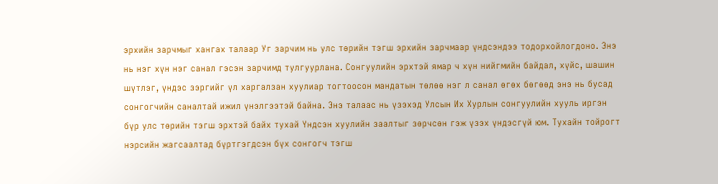эрхийн зарчмыг хангах талаар Уг зарчим нь улс төрийн тэгш эрхийн зарчмаар үндсэндээ тодорхойлогдоно. Энэ нь нэг хүн нэг санал гэсэн зарчимд тулгуурлана. Сонгуулийн эрхтэй ямар ч хүн нийгмийн байдал, хүйс, шашин шүтлэг, үндэс зэргийг үл харгалзан хуулиар тогтоосон мандатын төлөө нэг л санал өгөх бөгөөд энэ нь бусад сонгогчийн саналтай ижил үнэлгээтэй байна. Энэ талаас нь үзэхэд Улсын Их Хурлын сонгуулийн хууль иргэн бүр улс төрийн тэгш эрхтэй байх тухай Үндсэн хуулийн заалтыг зөрчсөн гэж үзэх үндэсгүй юм. Тухайн тойрогт нэрсийн жагсаалтад бүртгэгдсэн бүх сонгогч тэгш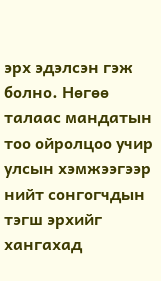эрх эдэлсэн гэж болно. Нөгөө талаас мандатын тоо ойролцоо учир улсын хэмжээгээр нийт сонгогчдын тэгш эрхийг хангахад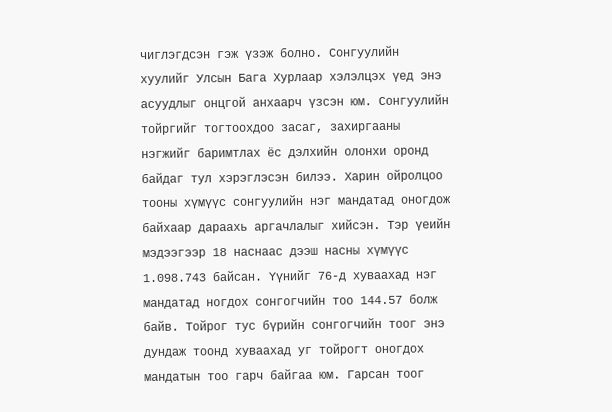чиглэгдсэн гэж үзэж болно. Сонгуулийн хуулийг Улсын Бага Хурлаар хэлэлцэх үед энэ асуудлыг онцгой анхаарч үзсэн юм. Сонгуулийн тойргийг тогтоохдоо засаг, захиргааны нэгжийг баримтлах ёс дэлхийн олонхи оронд байдаг тул хэрэглэсэн билээ. Харин ойролцоо тооны хүмүүс сонгуулийн нэг мандатад оногдож байхаар дараахь аргачлалыг хийсэн. Тэр үеийн мэдээгээр 18 наснаас дээш насны хүмүүс 1.098.743 байсан. Үүнийг 76-д хуваахад нэг мандатад ногдох сонгогчийн тоо 144.57 болж байв. Тойрог тус бүрийн сонгогчийн тоог энэ дундаж тоонд хуваахад уг тойрогт оногдох мандатын тоо гарч байгаа юм. Гарсан тоог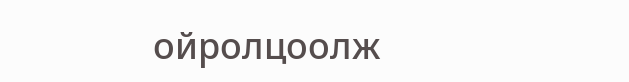ойролцоолж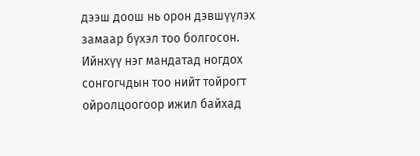дээш доош нь орон дэвшүүлэх замаар бүхэл тоо болгосон. Ийнхүү нэг мандатад ногдох сонгогчдын тоо нийт тойрогт ойролцоогоор ижил байхад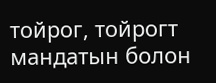тойрог, тойрогт мандатын болон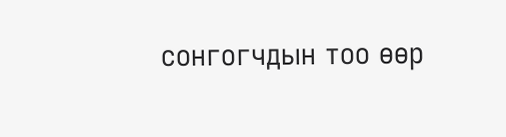сонгогчдын тоо өөр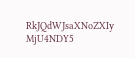RkJQdWJsaXNoZXIy MjU4NDY5